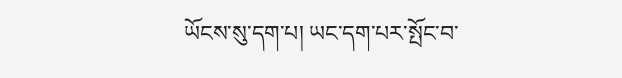ཡོངས་སུ་དག་པ། ཡང་དག་པར་སྤོང་བ་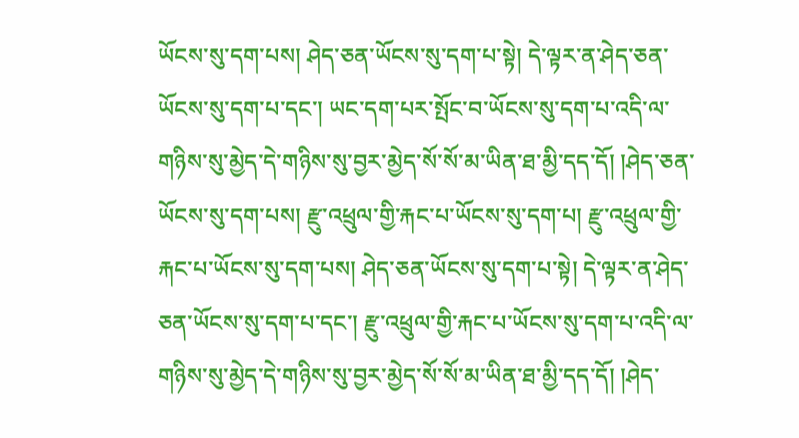ཡོངས་སུ་དག་པས། ཤེད་ཅན་ཡོངས་སུ་དག་པ་སྟེ། དེ་ལྟར་ན་ཤེད་ཅན་ཡོངས་སུ་དག་པ་དང་། ཡང་དག་པར་སྤོང་བ་ཡོངས་སུ་དག་པ་འདི་ལ་གཉིས་སུ་མྱེད་དེ་གཉིས་སུ་བྱར་མྱེད་སོ་སོ་མ་ཡིན་ཐ་མྱི་དད་དོ། །ཤེད་ཅན་ཡོངས་སུ་དག་པས། རྫུ་འཕྲུལ་གྱི་རྐང་པ་ཡོངས་སུ་དག་པ། རྫུ་འཕྲུལ་གྱི་རྐང་པ་ཡོངས་སུ་དག་པས། ཤེད་ཅན་ཡོངས་སུ་དག་པ་སྟེ། དེ་ལྟར་ན་ཤེད་ཅན་ཡོངས་སུ་དག་པ་དང་། རྫུ་འཕྲུལ་གྱི་རྐང་པ་ཡོངས་སུ་དག་པ་འདི་ལ་གཉིས་སུ་མྱེད་དེ་གཉིས་སུ་བྱར་མྱེད་སོ་སོ་མ་ཡིན་ཐ་མྱི་དད་དོ། །ཤེད་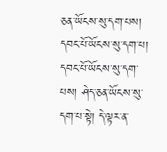ཅན་ཡོངས་སུ་དག་པས། དབང་པོ་ཡོངས་སུ་དག་པ། དབང་པོ་ཡོངས་སུ་དག་པས། ཤེད་ཅན་ཡོངས་སུ་དག་པ་སྟེ། དེ་ལྟར་ན་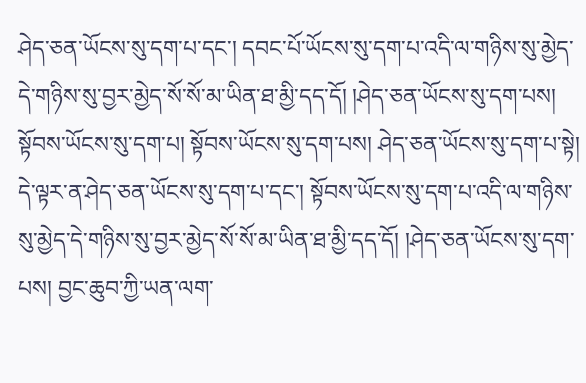ཤེད་ཅན་ཡོངས་སུ་དག་པ་དང་། དབང་པོ་ཡོངས་སུ་དག་པ་འདི་ལ་གཉིས་སུ་མྱེད་དེ་གཉིས་སུ་བྱར་མྱེད་སོ་སོ་མ་ཡིན་ཐ་མྱི་དད་དོ། །ཤེད་ཅན་ཡོངས་སུ་དག་པས། སྟོབས་ཡོངས་སུ་དག་པ། སྟོབས་ཡོངས་སུ་དག་པས། ཤེད་ཅན་ཡོངས་སུ་དག་པ་སྟེ། དེ་ལྟར་ན་ཤེད་ཅན་ཡོངས་སུ་དག་པ་དང་། སྟོབས་ཡོངས་སུ་དག་པ་འདི་ལ་གཉིས་སུ་མྱེད་དེ་གཉིས་སུ་བྱར་མྱེད་སོ་སོ་མ་ཡིན་ཐ་མྱི་དད་དོ། །ཤེད་ཅན་ཡོངས་སུ་དག་པས། བྱང་ཆུབ་ཀྱི་ཡན་ལག་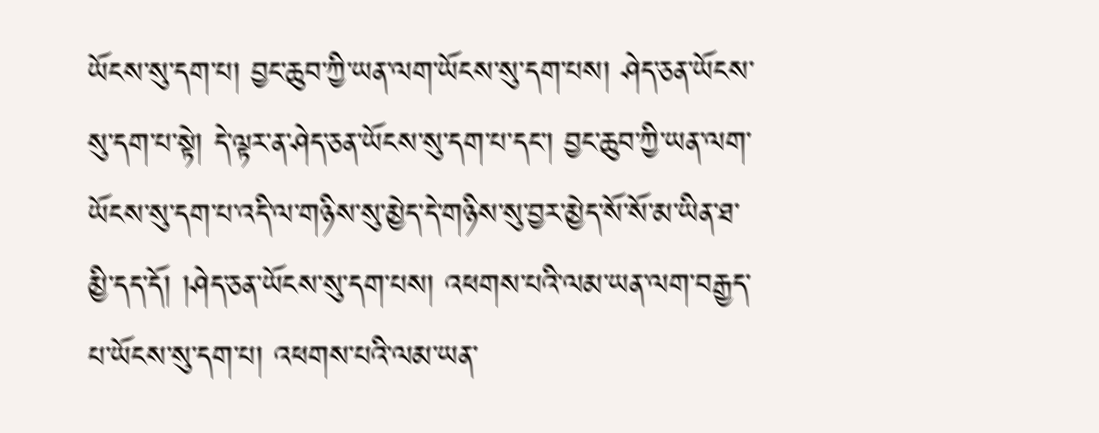ཡོངས་སུ་དག་པ། བྱང་ཆུབ་ཀྱི་ཡན་ལག་ཡོངས་སུ་དག་པས། ཤེད་ཅན་ཡོངས་སུ་དག་པ་སྟེ། དེ་ལྟར་ན་ཤེད་ཅན་ཡོངས་སུ་དག་པ་དང་། བྱང་ཆུབ་ཀྱི་ཡན་ལག་ཡོངས་སུ་དག་པ་འདི་ལ་གཉིས་སུ་མྱེད་དེ་གཉིས་སུ་བྱར་མྱེད་སོ་སོ་མ་ཡིན་ཐ་མྱི་དད་དོ། །ཤེད་ཅན་ཡོངས་སུ་དག་པས། འཕགས་པའི་ལམ་ཡན་ལག་བརྒྱད་པ་ཡོངས་སུ་དག་པ། འཕགས་པའི་ལམ་ཡན་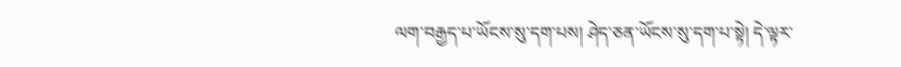ལག་བརྒྱད་པ་ཡོངས་སུ་དག་པས། ཤེད་ཅན་ཡོངས་སུ་དག་པ་སྟེ། དེ་ལྟར་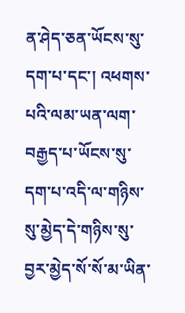ན་ཤེད་ཅན་ཡོངས་སུ་དག་པ་དང་། འཕགས་པའི་ལམ་ཡན་ལག་བརྒྱད་པ་ཡོངས་སུ་དག་པ་འདི་ལ་གཉིས་སུ་མྱེད་དེ་གཉིས་སུ་བྱར་མྱེད་སོ་སོ་མ་ཡིན་